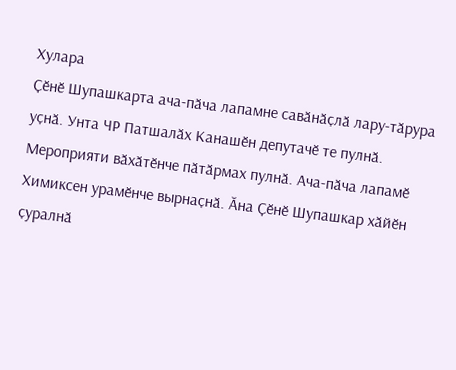Хулара
Ҫӗнӗ Шупашкарта ача-пӑча лапамне савӑнӑҫлӑ лару-тӑрура уҫнӑ. Унта ЧР Патшалӑх Канашӗн депутачӗ те пулнӑ. Мероприяти вӑхӑтӗнче пӑтӑрмах пулнӑ. Ача-пӑча лапамӗ Химиксен урамӗнче вырнаҫнӑ. Ӑна Ҫӗнӗ Шупашкар хӑйӗн ҫуралнӑ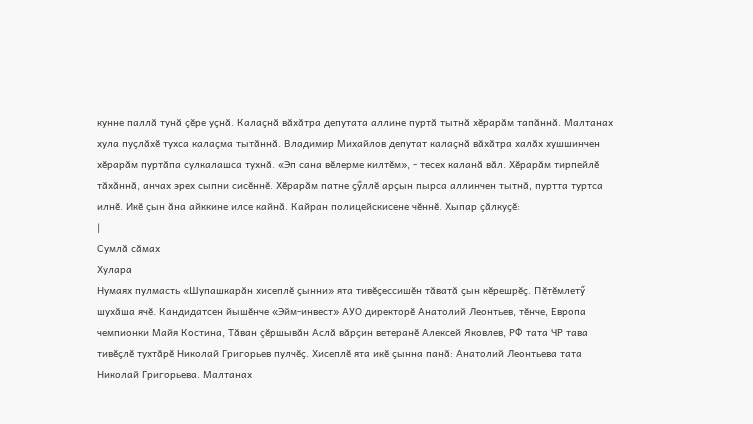кунне паллӑ тунӑ ҫӗре уҫнӑ. Калаҫнӑ вӑхӑтра депутата аллине пуртӑ тытнӑ хӗрарӑм тапӑннӑ. Малтанах хула пуҫлӑхӗ тухса калаҫма тытӑннӑ. Владимир Михайлов депутат калаҫнӑ вӑхӑтра халӑх хушшинчен хӗрарӑм пуртӑпа сулкалашса тухнӑ. «Эп сана вӗлерме килтӗм», - тесех каланӑ вӑл. Хӗрарӑм тирпейлӗ тӑхӑннӑ, анчах эрех сыпни сисӗннӗ. Хӗрарӑм патне ҫӳллӗ арҫын пырса аллинчен тытнӑ, пуртта туртса илнӗ. Икӗ ҫын ӑна айккине илсе кайнӑ. Кайран полицейскисене чӗннӗ. Хыпар ҫӑлкуҫӗ:
|
Сумлӑ сӑмах
Хулара
Нумаях пулмасть «Шупашкарӑн хисеплӗ ҫынни» ята тивӗҫессишӗн тӑватӑ ҫын кӗрешрӗҫ. Пӗтӗмлетӳ шухӑша ячӗ. Кандидатсен йышӗнче «Эйм-инвест» АУО директорӗ Анатолий Леонтьев, тӗнче, Европа чемпионки Майя Костина, Тӑван ҫӗршывӑн Аслӑ вӑрҫин ветеранӗ Алексей Яковлев, РФ тата ЧР тава тивӗҫлӗ тухтӑрӗ Николай Григорьев пулчӗҫ. Хисеплӗ ята икӗ ҫынна панӑ: Анатолий Леонтьева тата Николай Григорьева. Малтанах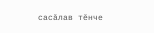сасӑлав тӗнче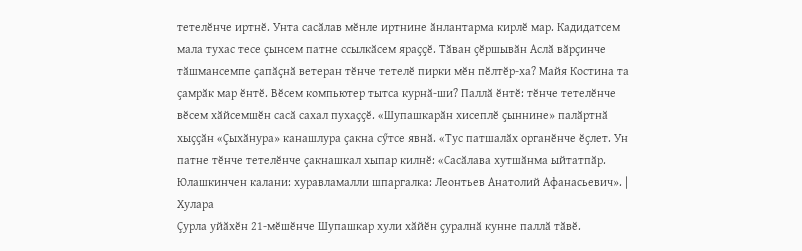тетелӗнче иртнӗ. Унта сасӑлав мӗнле иртнине ӑнлантарма кирлӗ мар. Кадидатсем мала тухас тесе ҫынсем патне ссылкӑсем яраҫҫӗ. Тӑван ҫӗршывӑн Аслӑ вӑрҫинче тӑшмансемпе ҫапӑҫнӑ ветеран тӗнче тетелӗ пирки мӗн пӗлтӗр-ха? Майя Костина та ҫамрӑк мар ӗнтӗ. Вӗсем компьютер тытса курнӑ-ши? Паллӑ ӗнтӗ: тӗнче тетелӗнче вӗсем хӑйсемшӗн сасӑ сахал пухаҫҫӗ. «Шупашкарӑн хисеплӗ ҫыннине» палӑртнӑ хыҫҫӑн «Ҫыхӑнура» канашлура ҫакна сӳтсе явнӑ. «Тус патшалӑх органӗнче ӗҫлет. Ун патне тӗнче тетелӗнче ҫакнашкал хыпар килнӗ: «Сасӑлава хутшӑнма ыйтатпӑр. Юлашкинчен калани: хуравламалли шпаргалка: Леонтьев Анатолий Афанасьевич». |
Хулара
Ҫурла уйӑхӗн 21-мӗшӗнче Шупашкар хули хӑйӗн ҫуралнӑ кунне паллӑ тӑвӗ.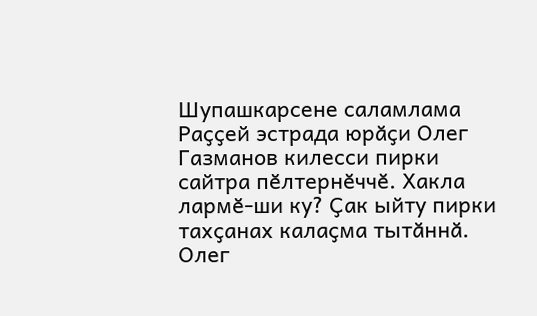Шупашкарсене саламлама Раҫҫей эстрада юрӑҫи Олег Газманов килесси пирки сайтра пӗлтернӗччӗ. Хакла лармӗ-ши ку? Ҫак ыйту пирки тахҫанах калаҫма тытӑннӑ. Олег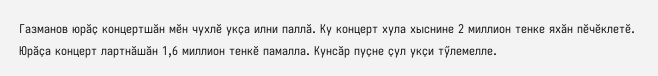Газманов юрӑҫ концертшӑн мӗн чухлӗ укҫа илни паллӑ. Ку концерт хула хыснине 2 миллион тенке яхӑн пӗчӗклетӗ. Юрӑҫа концерт лартнӑшӑн 1,6 миллион тенкӗ памалла. Кунсӑр пуҫне ҫул укҫи тӳлемелле.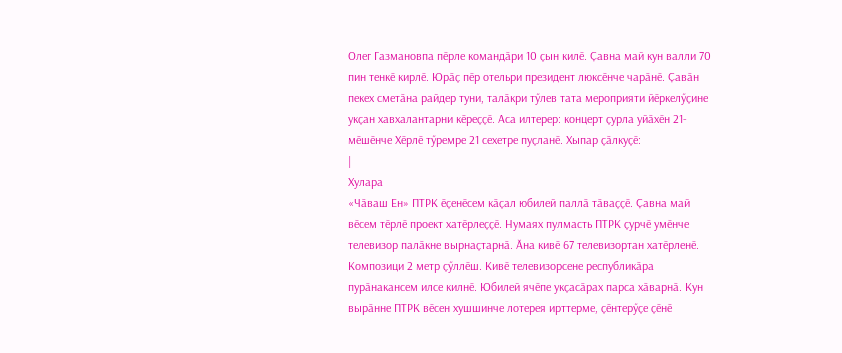Олег Газмановпа пӗрле командӑри 10 ҫын килӗ. Ҫавна май кун валли 70 пин тенкӗ кирлӗ. Юрӑҫ пӗр отельри президент люксӗнче чарӑнӗ. Ҫавӑн пекех сметӑна райдер туни, талӑкри тӳлев тата мероприяти йӗркелӳҫине укҫан хавхалантарни кӗреҫҫӗ. Аса илтерер: концерт ҫурла уйӑхӗн 21-мӗшӗнче Хӗрлӗ тӳремре 21 сехетре пуҫланӗ. Хыпар ҫӑлкуҫӗ:
|
Хулара
«Чӑваш Ен» ПТРК ӗҫенӗсем кӑҫал юбилей паллӑ тӑваҫҫӗ. Ҫавна май вӗсем тӗрлӗ проект хатӗрлеҫҫӗ. Нумаях пулмасть ПТРК ҫурчӗ умӗнче телевизор палӑкне вырнаҫтарнӑ. Ӑна кивӗ 67 телевизортан хатӗрленӗ. Композици 2 метр ҫӳллӗш. Кивӗ телевизорсене республикӑра пурӑнакансем илсе килнӗ. Юбилей ячӗпе укҫасӑрах парса хӑварнӑ. Кун вырӑнне ПТРК вӗсен хушшинче лотерея ирттерме, ҫӗнтерӳҫе ҫӗнӗ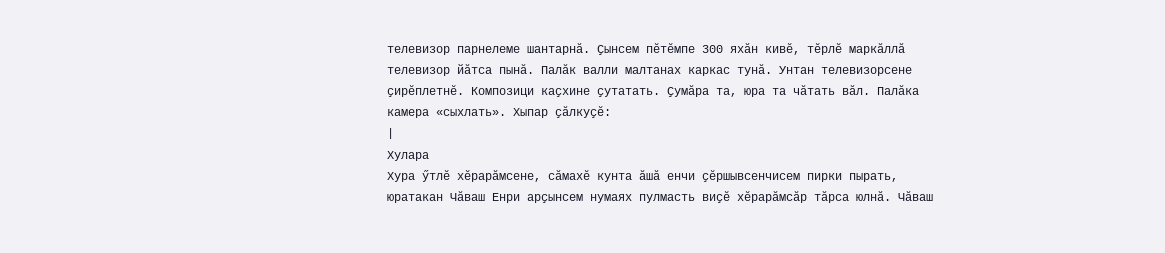телевизор парнелеме шантарнӑ. Ҫынсем пӗтӗмпе 300 яхӑн кивӗ, тӗрлӗ маркӑллӑ телевизор йӑтса пынӑ. Палӑк валли малтанах каркас тунӑ. Унтан телевизорсене ҫирӗплетнӗ. Композици каҫхине ҫутатать. Ҫумӑра та, юра та чӑтать вӑл. Палӑка камера «сыхлать». Хыпар ҫӑлкуҫӗ:
|
Хулара
Хура ӳтлӗ хӗрарӑмсене, сӑмахӗ кунта ӑшӑ енчи ҫӗршывсенчисем пирки пырать, юратакан Чӑваш Енри арҫынсем нумаях пулмасть виҫӗ хӗрарӑмсӑр тӑрса юлнӑ. Чӑваш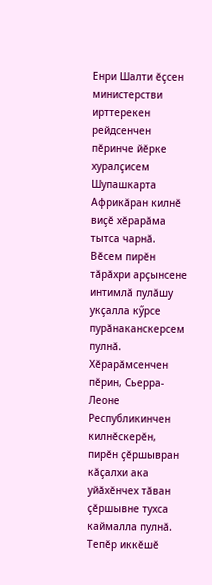Енри Шалти ӗҫсен министерстви ирттерекен рейдсенчен пӗринче йӗрке хуралҫисем Шупашкарта Африкӑран килнӗ виҫӗ хӗрарӑма тытса чарнӑ. Вӗсем пирӗн тӑрӑхри арҫынсене интимлӑ пулӑшу укҫалла кӳрсе пурӑнаканскерсем пулнӑ. Хӗрарӑмсенчен пӗрин, Сьерра-Леоне Республикинчен килнӗскерӗн, пирӗн ҫӗршывран кӑҫалхи ака уйӑхӗнчех тӑван ҫӗршывне тухса каймалла пулнӑ. Тепӗр иккӗшӗ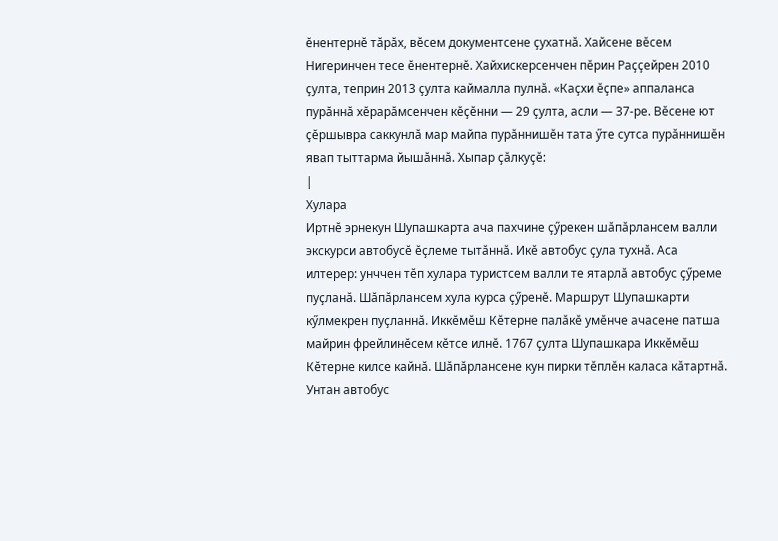ӗнентернӗ тӑрӑх, вӗсем документсене ҫухатнӑ. Хайсене вӗсем Нигеринчен тесе ӗнентернӗ. Хайхискерсенчен пӗрин Раҫҫейрен 2010 ҫулта, теприн 2013 ҫулта каймалла пулнӑ. «Каҫхи ӗҫпе» аппаланса пурӑннӑ хӗрарӑмсенчен кӗҫӗнни — 29 ҫулта, асли — 37-ре. Вӗсене ют ҫӗршывра саккунлӑ мар майпа пурӑннишӗн тата ӳте сутса пурӑннишӗн явап тыттарма йышӑннӑ. Хыпар ҫӑлкуҫӗ:
|
Хулара
Иртнӗ эрнекун Шупашкарта ача пахчине ҫӳрекен шӑпӑрлансем валли экскурси автобусӗ ӗҫлеме тытӑннӑ. Икӗ автобус ҫула тухнӑ. Аса илтерер: унччен тӗп хулара туристсем валли те ятарлӑ автобус ҫӳреме пуҫланӑ. Шӑпӑрлансем хула курса ҫӳренӗ. Маршрут Шупашкарти кӳлмекрен пуҫланнӑ. Иккӗмӗш Кӗтерне палӑкӗ умӗнче ачасене патша майрин фрейлинӗсем кӗтсе илнӗ. 1767 ҫулта Шупашкара Иккӗмӗш Кӗтерне килсе кайнӑ. Шӑпӑрлансене кун пирки тӗплӗн каласа кӑтартнӑ. Унтан автобус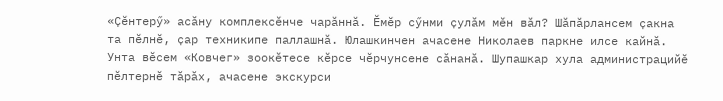«Ҫӗнтерӳ» асӑну комплексӗнче чарӑннӑ. Ӗмӗр сӳнми ҫулӑм мӗн вӑл? Шӑпӑрлансем ҫакна та пӗлнӗ, ҫар техникипе паллашнӑ. Юлашкинчен ачасене Николаев паркне илсе кайнӑ. Унта вӗсем «Ковчег» зоокӗтесе кӗрсе чӗрчунсене сӑнанӑ. Шупашкар хула администрацийӗ пӗлтернӗ тӑрӑх, ачасене экскурси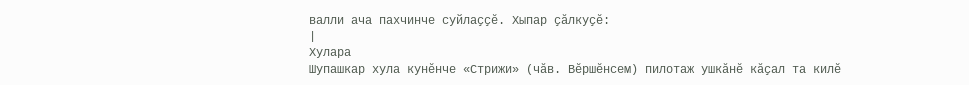валли ача пахчинче суйлаҫҫӗ. Хыпар ҫӑлкуҫӗ:
|
Хулара
Шупашкар хула кунӗнче «Стрижи» (чӑв. Вӗршӗнсем) пилотаж ушкӑнӗ кӑҫал та килӗ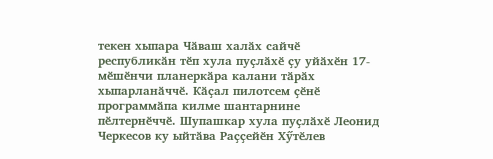текен хыпара Чӑваш халӑх сайчӗ республикӑн тӗп хула пуҫлӑхӗ ҫу уйӑхӗн 17-мӗшӗнчи планеркӑра калани тӑрӑх хыпарланӑччӗ. Кӑҫал пилотсем ҫӗнӗ программӑпа килме шантарнине пӗлтернӗччӗ. Шупашкар хула пуҫлӑхӗ Леонид Черкесов ку ыйтӑва Раҫҫейӗн Хӳтӗлев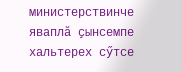министерствинче яваплӑ ҫынсемпе хальтерех сӳтсе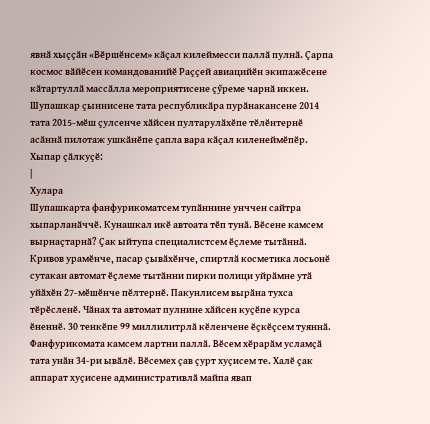явнӑ хыҫҫӑн «Вӗршӗнсем» кӑҫал килеймесси паллӑ пулнӑ. Ҫарпа космос вӑйӗсен командованийӗ Раҫҫей авиацийӗн экипажӗсене кӑтартуллӑ массӑлла мероприятисене ҫӳреме чарнӑ иккен. Шупашкар ҫыннисене тата республикӑра пурӑнакансене 2014 тата 2015-мӗш ҫулсенче хӑйсен пултарулӑхӗпе тӗлӗнтернӗ асӑннӑ пилотаж ушкӑнӗпе ҫапла вара кӑҫал киленеймӗпӗр. Хыпар ҫӑлкуҫӗ:
|
Хулара
Шупашкарта фанфурикоматсем тупӑннине унччен сайтра хыпарланӑччӗ. Кунашкал икӗ автоата тӗп тунӑ. Вӗсене камсем вырнаҫтарнӑ? Ҫак ыйтупа специалистсем ӗҫлеме тытӑннӑ. Кривов урамӗнче, пасар ҫывӑхӗнче, спиртлӑ косметика лосьонӗ сутакан автомат ӗҫлеме тытӑнни пирки полици уйрӑмне утӑ уйӑхӗн 27-мӗшӗнче пӗлтернӗ. Пакунлисем вырӑна тухса тӗрӗсленӗ. Чӑнах та автомат пулнине хӑйсен куҫӗпе курса ӗненнӗ. 30 тенкӗпе 99 миллилитрлӑ кӗленчене ӗҫкӗҫcем туяннӑ. Фанфурикомата камсем лартни паллӑ. Вӗсем хӗрарӑм усламҫӑ тата унӑн 34-ри ывӑлӗ. Вӗсемех ҫав ҫурт хуҫисем те. Халӗ ҫак аппарат хуҫисене административлӑ майпа явап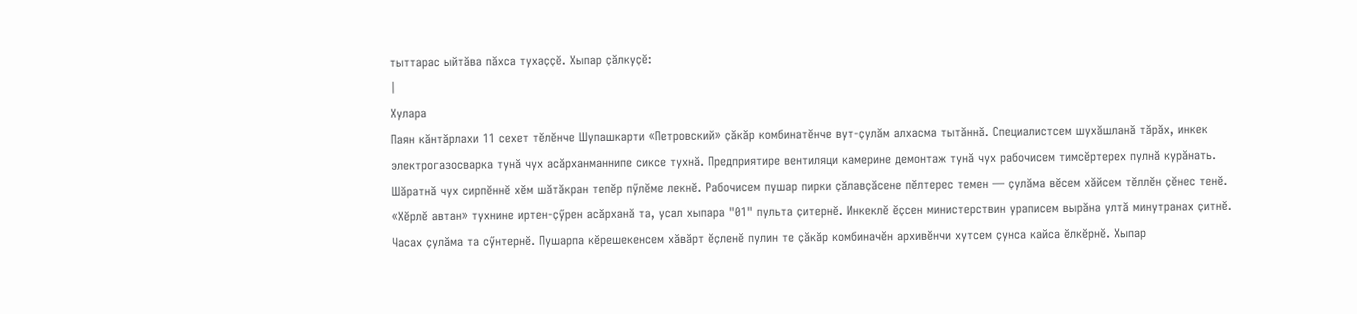тыттарас ыйтӑва пӑхса тухаҫҫӗ. Хыпар ҫӑлкуҫӗ:
|
Хулара
Паян кӑнтӑрлахи 11 сехет тӗлӗнче Шупашкарти «Петровский» ҫӑкӑр комбинатӗнче вут-ҫулӑм алхасма тытӑннӑ. Специалистсем шухӑшланӑ тӑрӑх, инкек электрогазосварка тунӑ чух асӑрханманнипе сиксе тухнӑ. Предприятире вентиляци камерине демонтаж тунӑ чух рабочисем тимсӗртерех пулнӑ курӑнать. Шӑратнӑ чух сирпӗннӗ хӗм шӑтӑкран тепӗр пӳлӗме лекнӗ. Рабочисем пушар пирки ҫӑлавҫӑсене пӗлтерес темен — ҫулӑма вӗсем хӑйсем тӗллӗн ҫӗнес тенӗ. «Хӗрлӗ автан» тухнине иртен-ҫӳрен асӑрханӑ та, усал хыпара "01" пульта ҫитернӗ. Инкеклӗ ӗҫсен министерствин ураписем вырӑна ултӑ минутранах ҫитнӗ. Часах ҫулӑма та сӳнтернӗ. Пушарпа кӗрешекенсем хӑвӑрт ӗҫленӗ пулин те ҫӑкӑр комбиначӗн архивӗнчи хутсем ҫунса кайса ӗлкӗрнӗ. Хыпар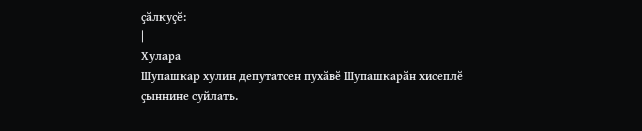ҫӑлкуҫӗ:
|
Хулара
Шупашкар хулин депутатсен пухӑвӗ Шупашкарӑн хисеплӗ ҫыннине суйлать.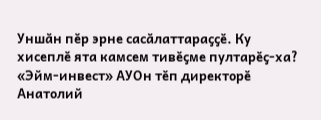Уншӑн пӗр эрне сасӑлаттараҫҫӗ. Ку хисеплӗ ята камсем тивӗҫме пултарӗҫ-ха? «Эйм-инвест» АУОн тӗп директорӗ Анатолий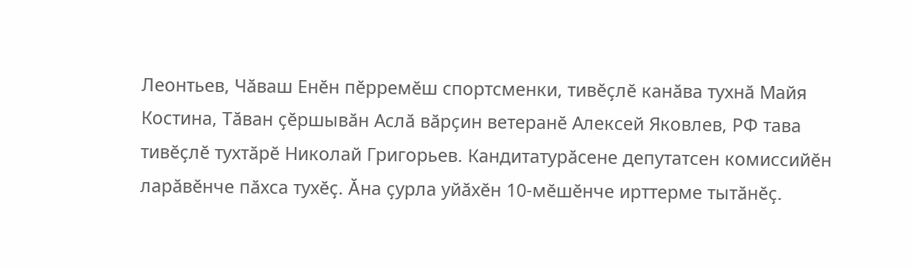Леонтьев, Чӑваш Енӗн пӗрремӗш спортсменки, тивӗҫлӗ канӑва тухнӑ Майя Костина, Тӑван ҫӗршывӑн Аслӑ вӑрҫин ветеранӗ Алексей Яковлев, РФ тава тивӗҫлӗ тухтӑрӗ Николай Григорьев. Кандитатурӑсене депутатсен комиссийӗн ларӑвӗнче пӑхса тухӗҫ. Ӑна ҫурла уйӑхӗн 10-мӗшӗнче ирттерме тытӑнӗҫ.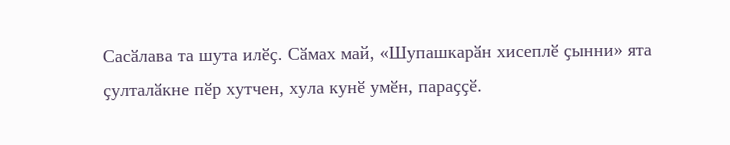Сасӑлава та шута илӗҫ. Сӑмах май, «Шупашкарӑн хисеплӗ ҫынни» ята ҫулталӑкне пӗр хутчен, хула кунӗ умӗн, параҫҫӗ.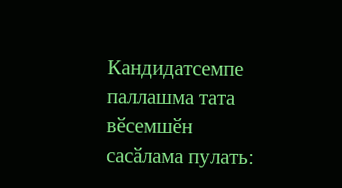Кандидатсемпе паллашма тата вӗсемшӗн сасӑлама пулать: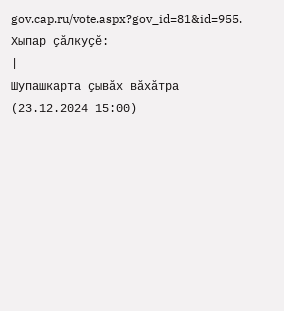gov.cap.ru/vote.aspx?gov_id=81&id=955. Хыпар ҫӑлкуҫӗ:
|
Шупашкарта ҫывӑх вӑхӑтра (23.12.2024 15:00)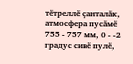тӗтреллӗ ҫанталӑк, атмосфера пусӑмӗ 755 - 757 мм, 0 - -2 градус сивӗ пулӗ,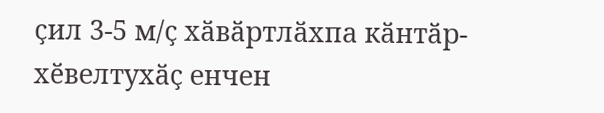ҫил 3-5 м/ҫ хӑвӑртлӑхпа кӑнтӑр-хӗвелтухӑҫ енчен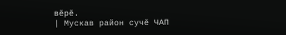вӗрӗ.
| Мускав район сучӗ ЧАП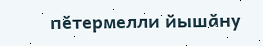пӗтермелли йышӑну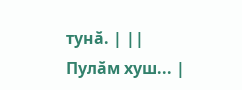тунӑ. | ||
Пулӑм хуш... |